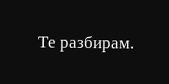Те разбирам.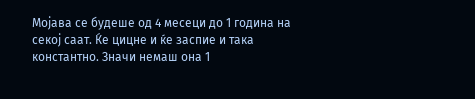Мојава се будеше од 4 месеци до 1 година на секој саат. Ќе цицне и ќе заспие и така константно. Значи немаш она 1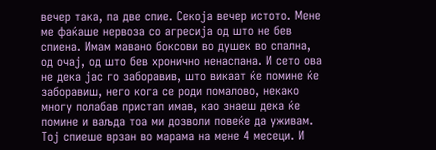вечер така, па две спие. Секоја вечер истото. Мене ме фаќаше нервоза со агресија од што не бев спиена. Имам мавано боксови во душек во спална, од очај, од што бев хронично ненаспана. И сето ова не дека јас го заборавив, што викаат ќе помине ќе заборавиш, него кога се роди помалово, некако многу полабав пристап имав, као знаеш дека ќе помине и ваљда тоа ми дозволи повеќе да уживам. Тој спиеше врзан во марама на мене 4 месеци. И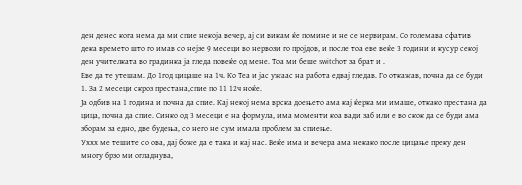ден денес кога нема да ми спие некоја вечер, ај си викам ќе помине и не се нервирам. Со големава сфатив дека времето што го имав со нејзе 9 месеци во нервози го пројдов, и после тоа еве веќе 3 години и кусур секој ден учителката во градинка ја гледа повеќе од мене. Тоа ми беше switchот за брат и .
Еве да те утешам. До 1год цицаше на 1ч. Ко Теа и јас ужаас на работа едвај гледав. Го откажав, почна да се буди 1. За 2 месеци скроз престана,спие по 11 12ч ноќе.
Ја одбив на 1 година и почна да спие. Кај некој нема врска доењето ама кај ќерка ми имаше, откако престана да цица, почна да спие. Синко од 3 месеци е на формула, има моменти коа вади заб или е во скок да се буди ама зборам за едно, две будења, со него не сум имала проблем за спиење.
Уххх ме тешите со ова, дај боже да е така и кај нас. Веќе има и вечера ама некако после цицање преку ден многу брзо ми огладнува,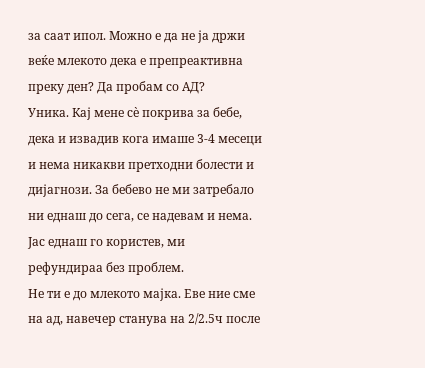за саат ипол. Можно е да не ја држи веќе млекото дека е препреактивна преку ден? Да пробам со АД?
Уника. Кај мене сѐ покрива за бебе, дека и извадив кога имаше 3-4 месеци и нема никакви претходни болести и дијагнози. За бебево не ми затребало ни еднаш до сега, се надевам и нема. Јас еднаш го користев, ми рефундираа без проблем.
Не ти е до млекото мајка. Еве ние сме на ад, навечер станува на 2/2.5ч после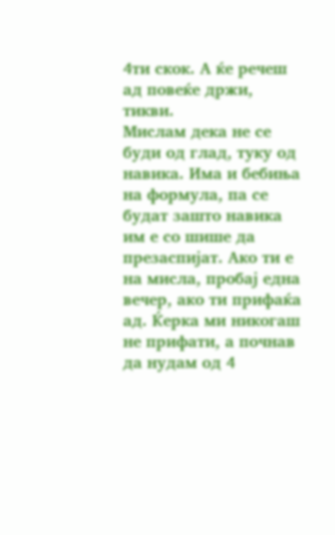4ти скок. А ќе речеш ад повеќе држи, тикви.
Мислам дека не се буди од глад, туку од навика. Има и бебиња на формула, па се будат зашто навика им е со шише да презаспијат. Ако ти е на мисла, пробај една вечер, ако ти прифаќа ад. Ќерка ми никогаш не прифати, а почнав да нудам од 4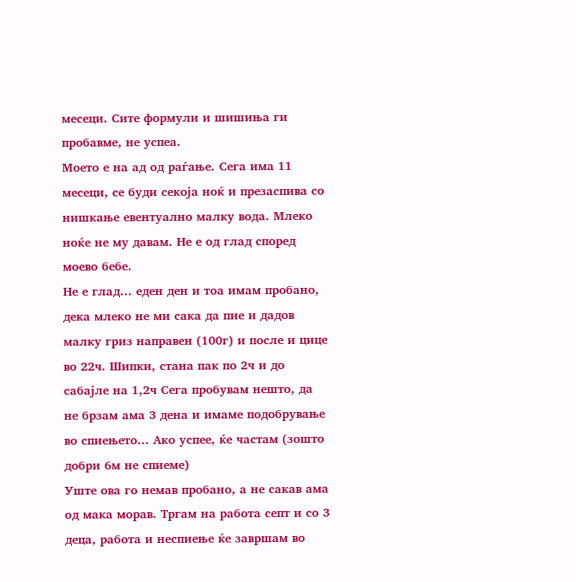месеци. Сите формули и шишиња ги пробавме, не успеа.
Моето е на ад од раѓање. Сега има 11 месеци, се буди секоја ноќ и презаспива со нишкање евентуално малку вода. Млеко ноќе не му давам. Не е од глад според моево бебе.
Не е глад... еден ден и тоа имам пробано, дека млеко не ми сака да пие и дадов малку гриз направен (100г) и после и цице во 22ч. Шипки, стана пак по 2ч и до сабајле на 1,2ч Сега пробувам нешто, да не брзам ама 3 дена и имаме подобрување во спиењето... Ако успее, ќе частам (зошто добри 6м не спиеме)
Уште ова го немав пробано, а не сакав ама од мака морав. Тргам на работа септ и со 3 деца, работа и неспиење ќе завршам во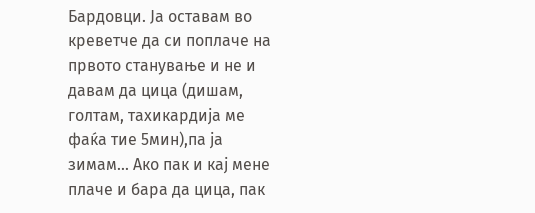Бардовци. Ја оставам во креветче да си поплаче на првото станување и не и давам да цица (дишам, голтам, тахикардија ме фаќа тие 5мин),па ја зимам... Ако пак и кај мене плаче и бара да цица, пак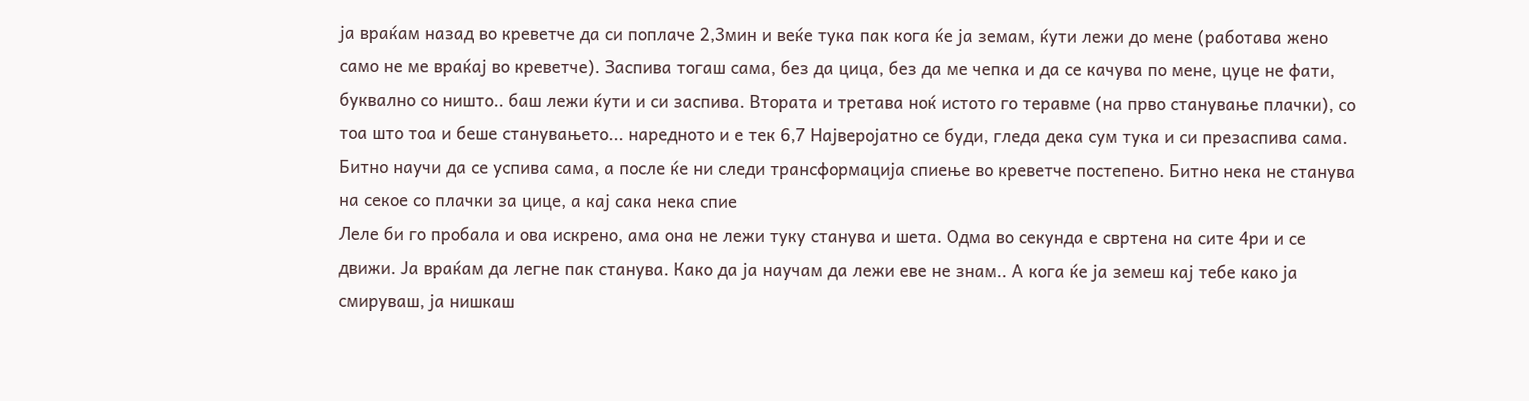ја враќам назад во креветче да си поплаче 2,3мин и веќе тука пак кога ќе ја земам, ќути лежи до мене (работава жено само не ме враќај во креветче). Заспива тогаш сама, без да цица, без да ме чепка и да се качува по мене, цуце не фати, буквално со ништо.. баш лежи ќути и си заспива. Втората и третава ноќ истото го теравме (на прво станување плачки), со тоа што тоа и беше станувањето... наредното и е тек 6,7 Најверојатно се буди, гледа дека сум тука и си презаспива сама. Битно научи да се успива сама, а после ќе ни следи трансформација спиење во креветче постепено. Битно нека не станува на секое со плачки за цице, а кај сака нека спие
Леле би го пробала и ова искрено, ама она не лежи туку станува и шета. Одма во секунда е свртена на сите 4ри и се движи. Ја враќам да легне пак станува. Како да ја научам да лежи еве не знам.. А кога ќе ја земеш кај тебе како ја смируваш, ја нишкаш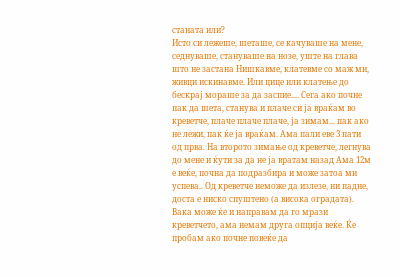станата или?
Исто си лежеше, шеташе, се качуваше на мене, седнуваше, стануваше на нозе, уште на глава што не застана Нишкавме, клатевме со маж ми, живци искинавме. Или цице или клатење до бескрај мораше за да заспие.... Сега ако почне пак да шета, станува и плаче си ја враќам во креветче, плаче плаче плаче, ја зимам... пак ако не лежи, пак ќе ја враќам. Ама пали еве 3 пати од прва. На второто зимање од креветче, легнува до мене и ќути за да не ја вратам назад Ама 12м е веќе, почна да подразбира и може затоа ми успева.. Од креветче неможе да излезе, ни падне, доста е ниско спуштено (а висока оградата). Вака може ќе и направам да го мрази креветчето, ама немам друга опција веќе. Ќе пробам ако почне повеќе да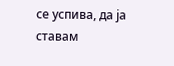се успива, да ја ставам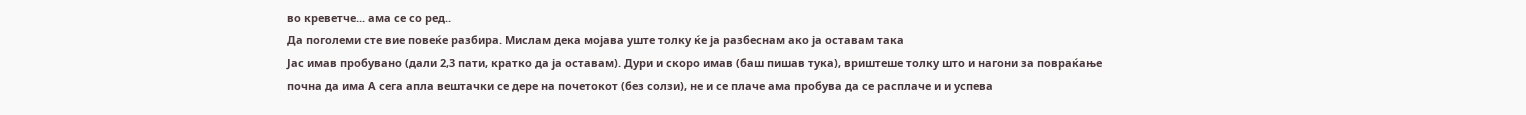во креветче... ама се со ред..
Да поголеми сте вие повеќе разбира. Мислам дека мојава уште толку ќе ја разбеснам ако ја оставам така
Јас имав пробувано (дали 2,3 пати, кратко да ја оставам). Дури и скоро имав (баш пишав тука), вриштеше толку што и нагони за повраќање почна да има А сега апла вештачки се дере на почетокот (без солзи), не и се плаче ама пробува да се расплаче и и успева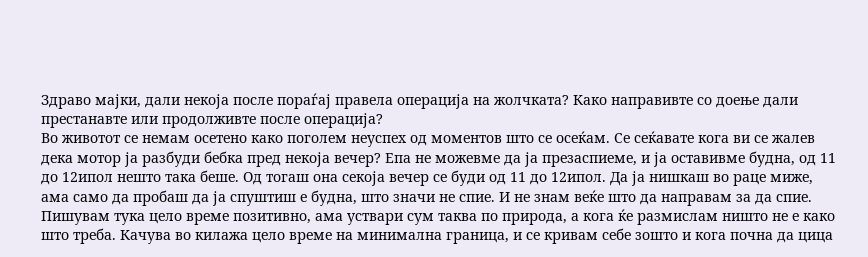Здраво мајки, дали некоја после пораѓај правела операција на жолчката? Како направивте со доење дали престанавте или продолживте после операција?
Во животот се немам осетено како поголем неуспех од моментов што се осеќам. Се сеќавате кога ви се жалев дека мотор ја разбуди бебка пред некоја вечер? Епа не можевме да ја презаспиеме, и ја оставивме будна, од 11 до 12ипол нешто така беше. Од тогаш она секоја вечер се буди од 11 до 12ипол. Да ја нишкаш во раце миже, ама само да пробаш да ја спуштиш е будна, што значи не спие. И не знам веќе што да направам за да спие. Пишувам тука цело време позитивно, ама уствари сум таква по природа, а кога ќе размислам ништо не е како што треба. Качува во килажа цело време на минимална граница, и се кривам себе зошто и кога почна да цица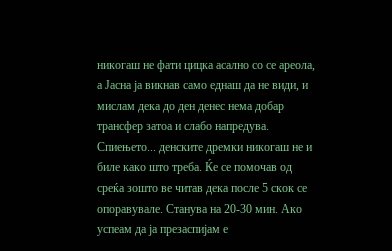никогаш не фати цицка асално со се ареола, а Јасна ја викнав само еднаш да не види, и мислам дека до ден денес нема добар трансфер затоа и слабо напредува. Спиењето... денските дремки никогаш не и биле како што треба. Ќе се помочав од среќа зошто ве читав дека после 5 скок се опоравувале. Станува на 20-30 мин. Ако успеам да ја презаспијам е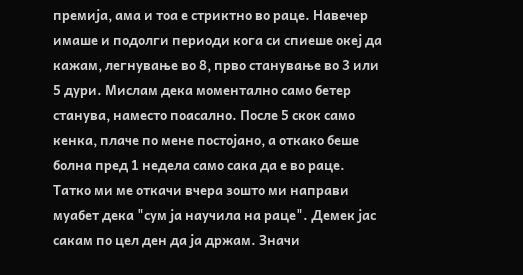премија, ама и тоа е стриктно во раце. Навечер имаше и подолги периоди кога си спиеше океј да кажам, легнување во 8, прво станување во 3 или 5 дури. Мислам дека моментално само бетер станува, наместо поасално. После 5 скок само кенка, плаче по мене постојано, а откако беше болна пред 1 недела само сака да е во раце. Татко ми ме откачи вчера зошто ми направи муабет дека "сум ја научила на раце". Демек јас сакам по цел ден да ја држам. Значи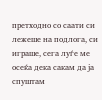претходно со саати си лежеше на подлога, си играше, сега луѓе ме осеќа дека сакам да ја спуштам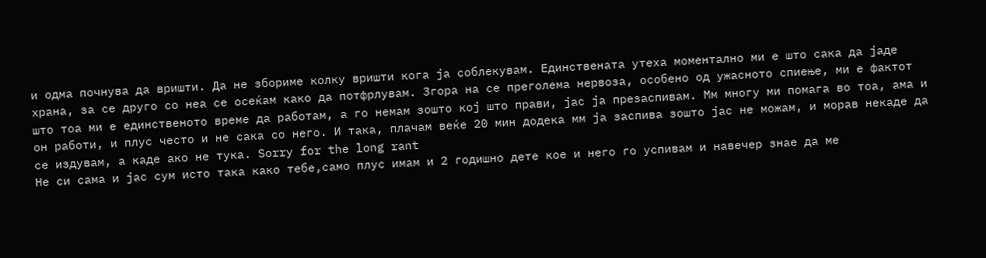и одма почнува да вришти. Да не збориме колку вришти кога ја соблекувам. Единствената утеха моментално ми е што сака да јаде храна, за се друго со неа се осеќам како да потфрлувам. Згора на се преголема нервоза, особено од ужасното спиење, ми е фактот што тоа ми е единственото време да работам, а го немам зошто кој што прави, јас ја презаспивам. Мм многу ми помага во тоа, ама и он работи, и плус често и не сака со него. И така, плачам веќе 20 мин додека мм ја заспива зошто јас не можам, и морав некаде да се издувам, а каде ако не тука. Sorry for the long rant
Не си сама и јас сум исто така како тебе,само плус имам и 2 годишно дете кое и него го успивам и навечер знае да ме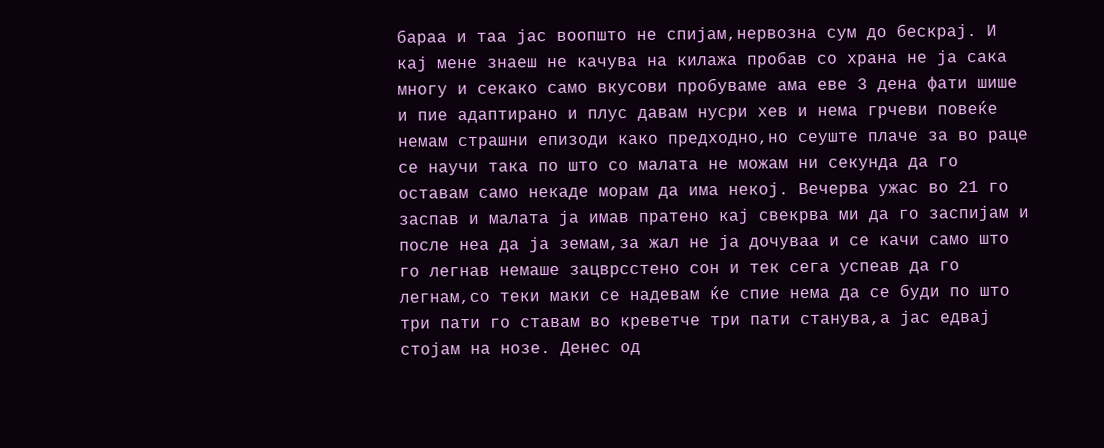бараа и таа јас воопшто не спијам,нервозна сум до бескрај. И кај мене знаеш не качува на килажа пробав со храна не ја сака многу и секако само вкусови пробуваме ама еве 3 дена фати шише и пие адаптирано и плус давам нусри хев и нема грчеви повеќе немам страшни епизоди како предходно,но сеуште плаче за во раце се научи така по што со малата не можам ни секунда да го оставам само некаде морам да има некој. Вечерва ужас во 21 го заспав и малата ја имав пратено кај свекрва ми да го заспијам и после неа да ја земам,за жал не ја дочуваа и се качи само што го легнав немаше зацврсстено сон и тек сега успеав да го легнам,со теки маки се надевам ќе спие нема да се буди по што три пати го ставам во креветче три пати станува,а јас едвај стојам на нозе. Денес од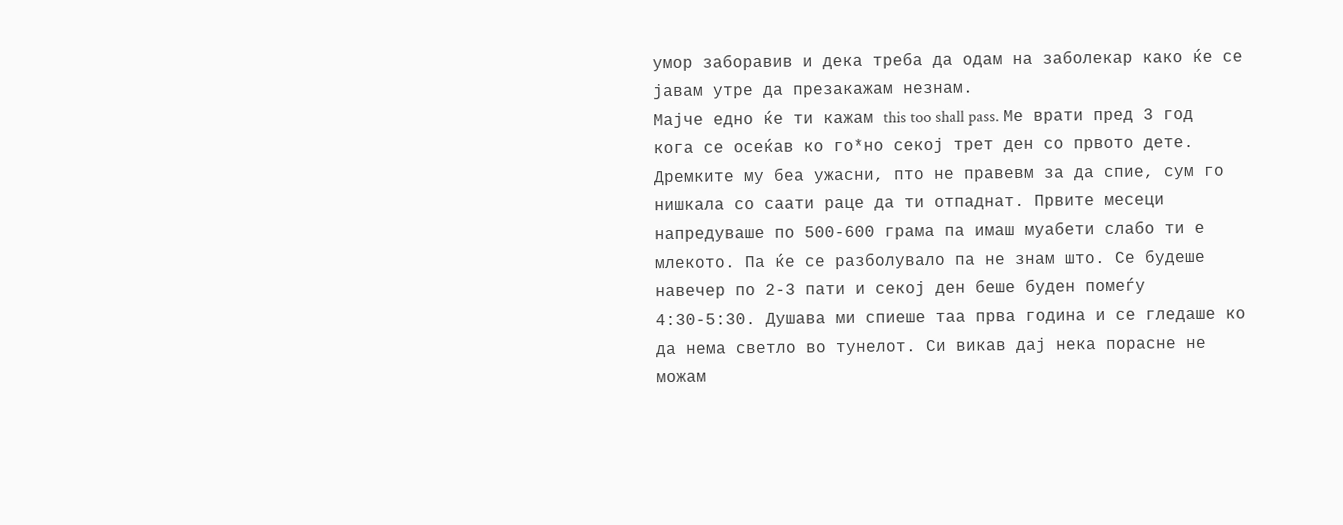умор заборавив и дека треба да одам на заболекар како ќе се јавам утре да презакажам незнам.
Мајче едно ќе ти кажам this too shall pass. Ме врати пред 3 год кога се осеќав ко го*но секој трет ден со првото дете. Дремките му беа ужасни, пто не правевм за да спие, сум го нишкала со саати раце да ти отпаднат. Првите месеци напредуваше по 500-600 грама па имаш муабети слабо ти е млекото. Па ќе се разболувало па не знам што. Се будеше навечер по 2-3 пати и секој ден беше буден помеѓу 4:30-5:30. Душава ми спиеше таа прва година и се гледаше ко да нема светло во тунелот. Си викав дај нека порасне не можам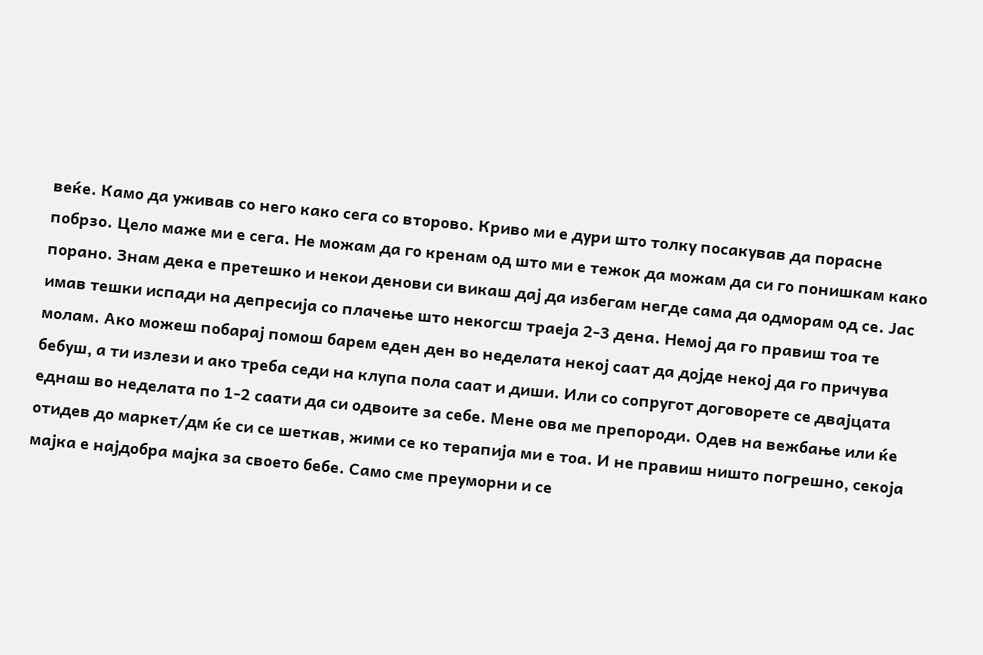веќе. Камо да уживав со него како сега со второво. Криво ми е дури што толку посакував да порасне побрзо. Цело маже ми е сега. Не можам да го кренам од што ми е тежок да можам да си го понишкам како порано. Знам дека е претешко и некои денови си викаш дај да избегам негде сама да одморам од се. Јас имав тешки испади на депресија со плачење што некогсш траеја 2-3 дена. Немој да го правиш тоа те молам. Ако можеш побарај помош барем еден ден во неделата некој саат да дојде некој да го причува бебуш, а ти излези и ако треба седи на клупа пола саат и диши. Или со сопругот договорете се двајцата еднаш во неделата по 1-2 саати да си одвоите за себе. Мене ова ме препороди. Одев на вежбање или ќе отидев до маркет/дм ќе си се шеткав, жими се ко терапија ми е тоа. И не правиш ништо погрешно, секоја мајка е најдобра мајка за своето бебе. Само сме преуморни и се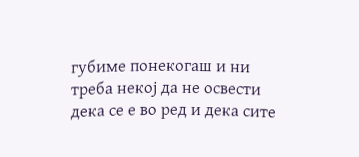губиме понекогаш и ни треба некој да не освести дека се е во ред и дека сите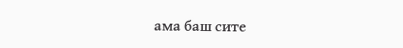ама баш сите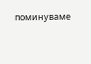поминуваме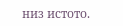низ истото.